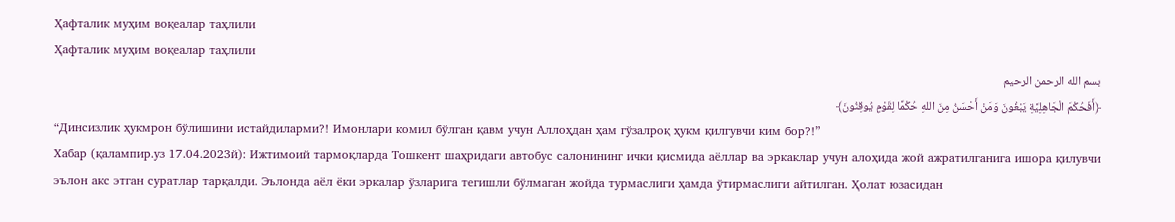Ҳафталик муҳим воқеалар таҳлили
Ҳафталик муҳим воқеалар таҳлили
بسم الله الرحمن الرحيم
﴿أَفَحُكْمَ الْجَاهِلِيَّةِ يَبْغُونَ وَمَنْ أَحْسَنُ مِنَ اللهِ حُكْمًا لِقَوْمٍ يُوقِنُونَ﴾
“Динсизлик ҳукмрон бўлишини истайдиларми?! Имонлари комил бўлган қавм учун Аллоҳдан ҳам гўзалроқ ҳукм қилгувчи ким бор?!”
Хабар (қалампир.уз 17.04.2023й): Ижтимоий тармоқларда Тошкент шаҳридаги автобус салонининг ички қисмида аёллар ва эркаклар учун алоҳида жой ажратилганига ишора қилувчи эълон акс этган суратлар тарқалди. Эълонда аёл ёки эркалар ўзларига тегишли бўлмаган жойда турмаслиги ҳамда ўтирмаслиги айтилган. Ҳолат юзасидан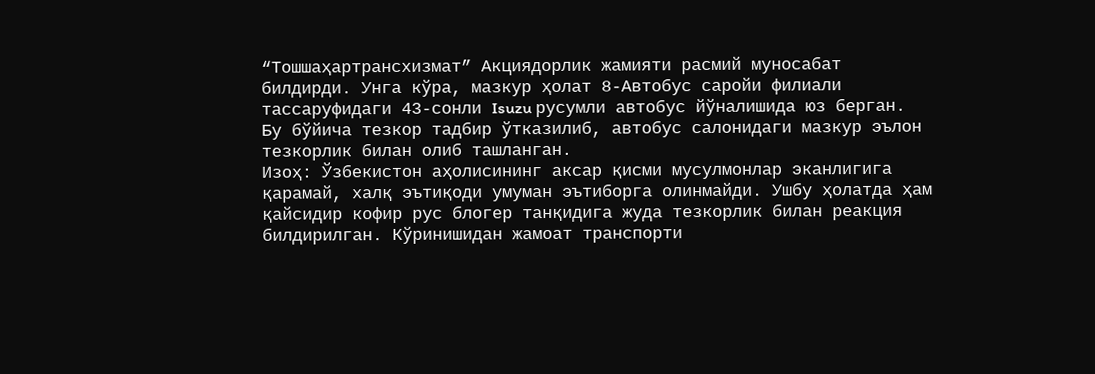“Тошшаҳартрансхизмат” Акциядорлик жамияти расмий муносабат билдирди. Унга кўра, мазкур ҳолат 8-Автобус саройи филиали тассаруфидаги 43-сонли Isuzu русумли автобус йўналишида юз берган. Бу бўйича тезкор тадбир ўтказилиб, автобус салонидаги мазкур эълон тезкорлик билан олиб ташланган.
Изоҳ: Ўзбекистон аҳолисининг аксар қисми мусулмонлар эканлигига қарамай, халқ эътиқоди умуман эътиборга олинмайди. Ушбу ҳолатда ҳам қайсидир кофир рус блогер танқидига жуда тезкорлик билан реакция билдирилган. Кўринишидан жамоат транспорти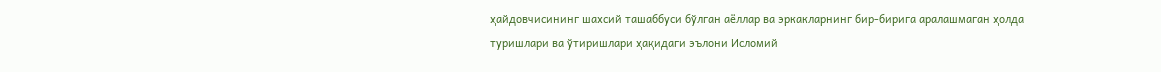ҳайдовчисининг шахсий ташаббуси бўлган аёллар ва эркакларнинг бир-бирига аралашмаган ҳолда туришлари ва ўтиришлари ҳақидаги эълони Исломий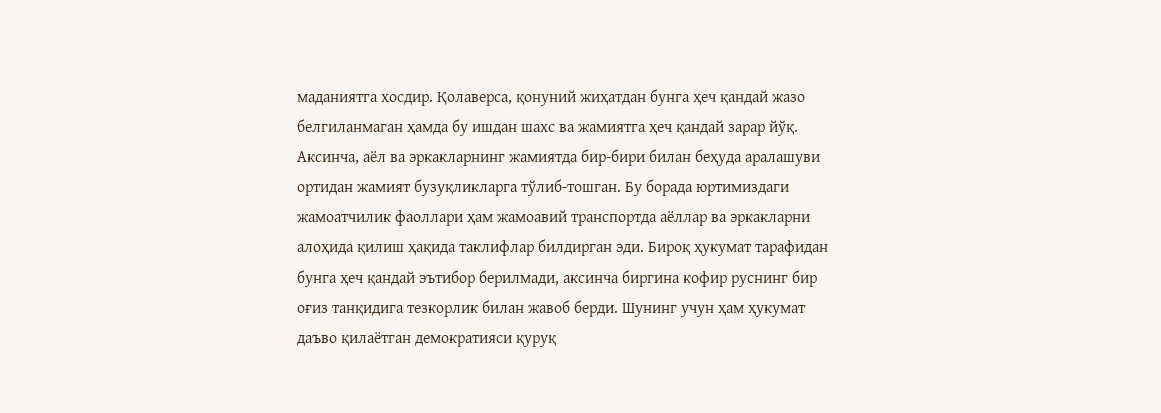маданиятга хосдир. Қолаверса, қонуний жиҳатдан бунга ҳеч қандай жазо белгиланмаган ҳамда бу ишдан шахс ва жамиятга ҳеч қандай зарар йўқ. Аксинча, аёл ва эркакларнинг жамиятда бир-бири билан беҳуда аралашуви ортидан жамият бузуқликларга тўлиб-тошган. Бу борада юртимиздаги жамоатчилик фаоллари ҳам жамоавий транспортда аёллар ва эркакларни алоҳида қилиш ҳақида таклифлар билдирган эди. Бироқ ҳукумат тарафидан бунга ҳеч қандай эътибор берилмади, аксинча биргина кофир руснинг бир оғиз танқидига тезкорлик билан жавоб берди. Шунинг учун ҳам ҳукумат даъво қилаётган демократияси қуруқ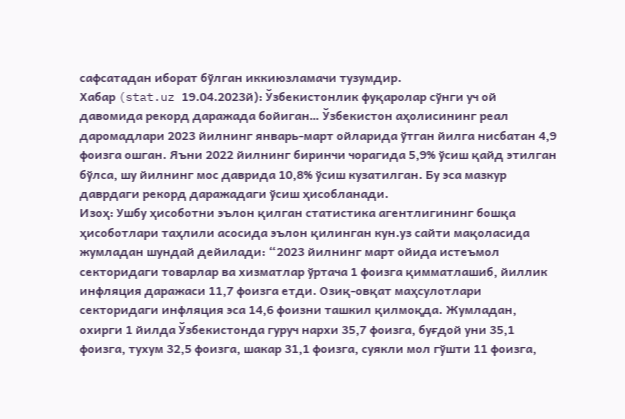сафсатадан иборат бўлган иккиюзламачи тузумдир.
Хабар (stat.uz 19.04.2023й): Ўзбекистонлик фуқаролар сўнги уч ой давомида рекорд даражада бойиган… Ўзбекистон аҳолисининг реал даромадлари 2023 йилнинг январь-март ойларида ўтган йилга нисбатан 4,9 фоизга ошган. Яъни 2022 йилнинг биринчи чорагида 5,9% ўсиш қайд этилган бўлса, шу йилнинг мос даврида 10,8% ўсиш кузатилган. Бу эса мазкур даврдаги рекорд даражадаги ўсиш ҳисобланади.
Изоҳ: Ушбу ҳисоботни эълон қилган статистика агентлигининг бошқа ҳисоботлари таҳлили асосида эълон қилинган кун.уз сайти мақоласида жумладан шундай дейилади: “2023 йилнинг март ойида истеъмол секторидаги товарлар ва хизматлар ўртача 1 фоизга қимматлашиб, йиллик инфляция даражаси 11,7 фоизга етди. Озиқ-овқат маҳсулотлари секторидаги инфляция эса 14,6 фоизни ташкил қилмоқда. Жумладан, охирги 1 йилда Ўзбекистонда гуруч нархи 35,7 фоизга, буғдой уни 35,1 фоизга, тухум 32,5 фоизга, шакар 31,1 фоизга, суякли мол гўшти 11 фоизга,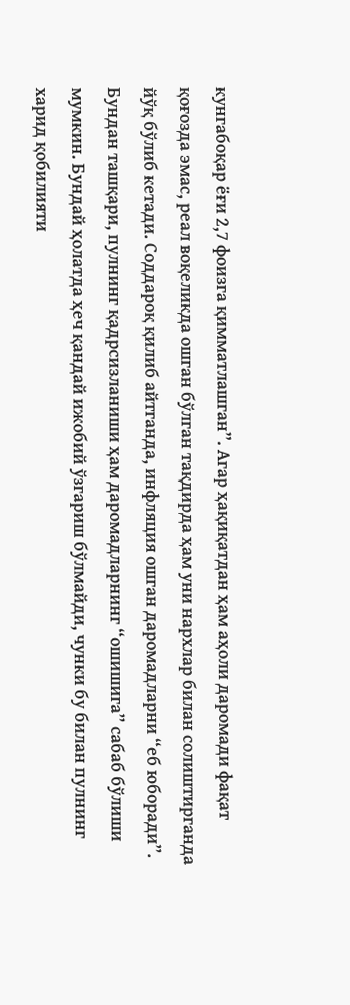кунгабоқар ёғи 2,7 фоизга қимматлашган”. Агар ҳақиқатдан ҳам аҳоли даромади фақат қоғозда эмас, реал воқеликда ошган бўлган тақдирда ҳам уни нархлар билан солиштирганда йўқ бўлиб кетади. Соддароқ қилиб айтганда, инфляция ошган даромадларни “еб юборади”. Бундан ташқари, пулнинг қадрсизланиши ҳам даромадларнинг “ошишига” сабаб бўлиши мумкин. Бундай ҳолатда ҳеч қандай ижобий ўзгариш бўлмайди, чунки бу билан пулнинг харид қобилияти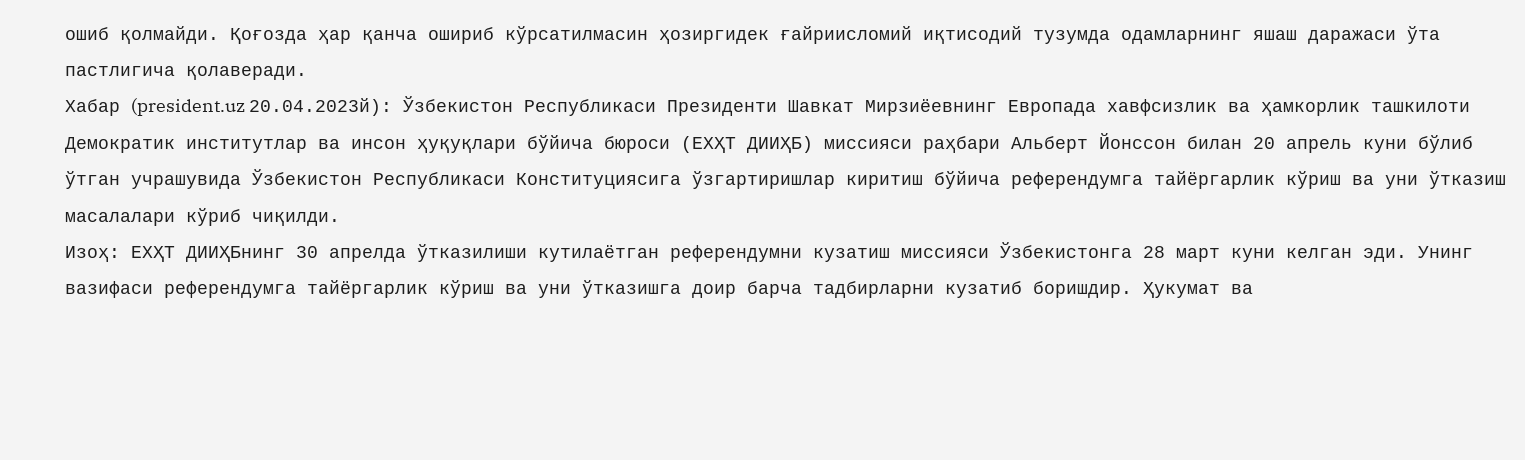ошиб қолмайди. Қоғозда ҳар қанча ошириб кўрсатилмасин ҳозиргидек ғайриисломий иқтисодий тузумда одамларнинг яшаш даражаси ўта пастлигича қолаверади.
Хабар (president.uz 20.04.2023й): Ўзбекистон Республикаси Президенти Шавкат Мирзиёевнинг Европада хавфсизлик ва ҳамкорлик ташкилоти Демократик институтлар ва инсон ҳуқуқлари бўйича бюроси (ЕХҲТ ДИИҲБ) миссияси раҳбари Альберт Йонссон билан 20 апрель куни бўлиб ўтган учрашувида Ўзбекистон Республикаси Конституциясига ўзгартиришлар киритиш бўйича референдумга тайёргарлик кўриш ва уни ўтказиш масалалари кўриб чиқилди.
Изоҳ: ЕХҲТ ДИИҲБнинг 30 апрелда ўтказилиши кутилаётган референдумни кузатиш миссияси Ўзбекистонга 28 март куни келган эди. Унинг вазифаси референдумга тайёргарлик кўриш ва уни ўтказишга доир барча тадбирларни кузатиб боришдир. Ҳукумат ва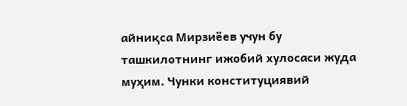айниқса Мирзиёев учун бу ташкилотнинг ижобий хулосаси жуда муҳим. Чунки конституциявий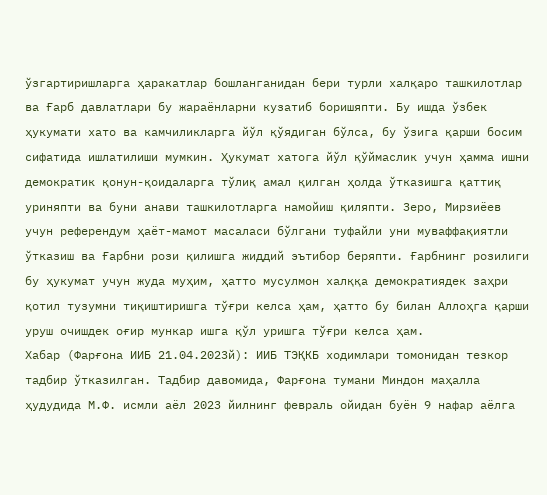ўзгартиришларга ҳаракатлар бошланганидан бери турли халқаро ташкилотлар ва Ғарб давлатлари бу жараёнларни кузатиб боришяпти. Бу ишда ўзбек ҳукумати хато ва камчиликларга йўл қўядиган бўлса, бу ўзига қарши босим сифатида ишлатилиши мумкин. Ҳукумат хатога йўл қўймаслик учун ҳамма ишни демократик қонун-қоидаларга тўлиқ амал қилган ҳолда ўтказишга қаттиқ уриняпти ва буни анави ташкилотларга намойиш қиляпти. Зеро, Мирзиёев учун референдум ҳаёт-мамот масаласи бўлгани туфайли уни муваффақиятли ўтказиш ва Ғарбни рози қилишга жиддий эътибор беряпти. Ғарбнинг розилиги бу ҳукумат учун жуда муҳим, ҳатто мусулмон халққа демократиядек заҳри қотил тузумни тиқиштиришга тўғри келса ҳам, ҳатто бу билан Аллоҳга қарши уруш очишдек оғир мункар ишга қўл уришга тўғри келса ҳам.
Хабар (Фарғона ИИБ 21.04.2023й): ИИБ ТЭҚКБ ходимлари томонидан тезкор тадбир ўтказилган. Тадбир давомида, Фарғона тумани Миндон маҳалла ҳудудида М.Ф. исмли аёл 2023 йилнинг февраль ойидан буён 9 нафар аёлга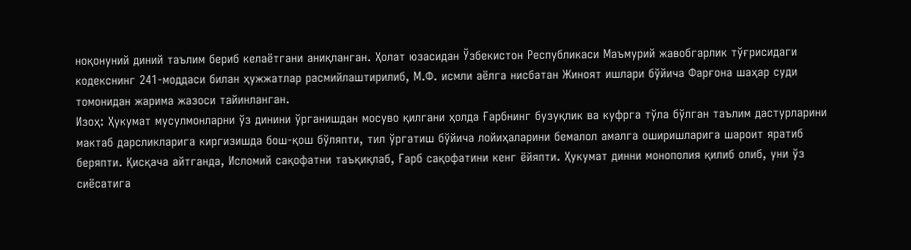ноқонуний диний таълим бериб келаётгани аниқланган. Ҳолат юзасидан Ўзбекистон Республикаси Маъмурий жавобгарлик тўғрисидаги кодекснинг 241-моддаси билан ҳужжатлар расмийлаштирилиб, М.Ф. исмли аёлга нисбатан Жиноят ишлари бўйича Фарғона шаҳар суди томонидан жарима жазоси тайинланган.
Изоҳ: Ҳукумат мусулмонларни ўз динини ўрганишдан мосуво қилгани ҳолда Ғарбнинг бузуқлик ва куфрга тўла бўлган таълим дастурларини мактаб дарсликларига киргизишда бош-қош бўляпти, тил ўргатиш бўйича лойиҳаларини бемалол амалга оширишларига шароит яратиб беряпти. Қисқача айтганда, Исломий сақофатни таъқиқлаб, Ғарб сақофатини кенг ёйяпти. Ҳукумат динни монополия қилиб олиб, уни ўз сиёсатига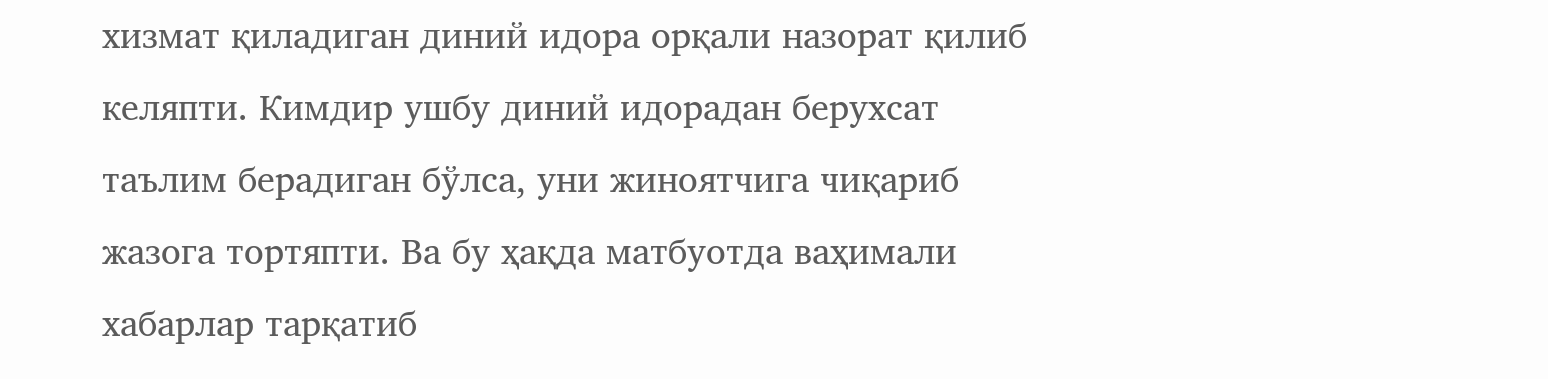хизмат қиладиган диний идора орқали назорат қилиб келяпти. Кимдир ушбу диний идорадан берухсат таълим берадиган бўлса, уни жиноятчига чиқариб жазога тортяпти. Ва бу ҳақда матбуотда ваҳимали хабарлар тарқатиб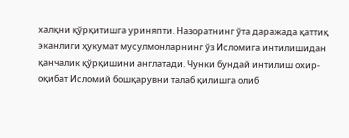халқни қўрқитишга уриняпти. Назоратнинг ўта даражада қаттиқ эканлиги ҳукумат мусулмонларнинг ўз Исломига интилишидан қанчалик қўрқишини англатади. Чунки бундай интилиш охир-оқибат Исломий бошқарувни талаб қилишга олиб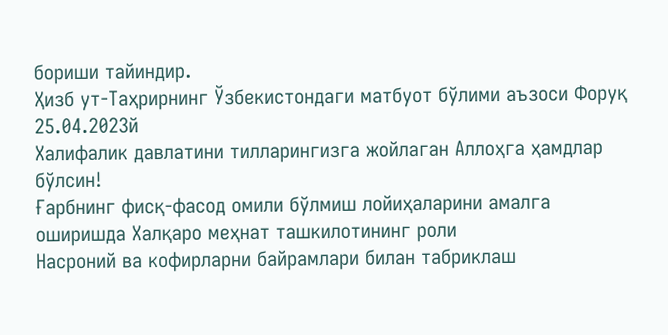бориши тайиндир.
Ҳизб ут-Таҳрирнинг Ўзбекистондаги матбуот бўлими аъзоси Форуқ
25.04.2023й
Халифалик давлатини тилларингизга жойлаган Аллоҳга ҳамдлар бўлсин!
Ғарбнинг фисқ-фасод омили бўлмиш лойиҳаларини амалга оширишда Халқаро меҳнат ташкилотининг роли
Насроний ва кофирларни байрамлари билан табриклаш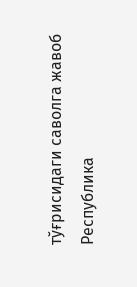тўғрисидаги саволга жавоб
Республика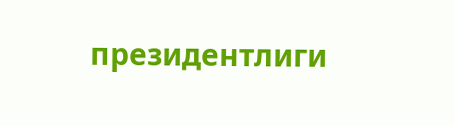президентлиги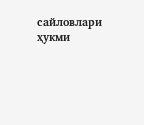сайловлари ҳукми